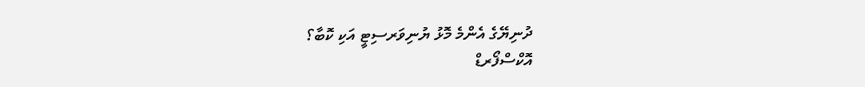ދުނިޔޭގެ އެންމެ މޮޅު ޔުނިވަރސިޓީ އަކި ކޮބާ؟
އޮކްސްފޯރޑް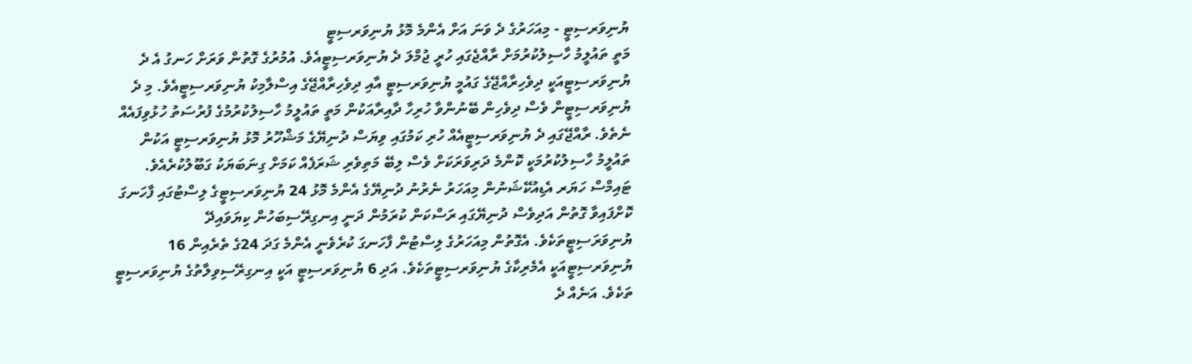ޔުނިވަރސިޓީ - މިއަހަރުގެ ދެ ވަނަ އަށް އެންމެ މޮޅު ޔުނިވަރސިޓީ
މަތީ ތައުލީމު ހާސިލުކުރުމަށް ރާއްޖެގައި ހުރީ ޖުމްލަ ދެ ޔުނިވަރސިޓީއެވެ. އުމުރުގެ ގޮތުން ވަރަށް ހަނގު އެ ދެ ޔުނިވަރސިޓީއަކީ ދިވެހިރާއްޖޭގެ ގައުމީ ޔުނިވަރސިޓީ އާއި ދިވެހިރާއްޖޭގެ އިސްލާމިކު ޔުނިވަރސިޓީއެވެ. މި ދެ ޔުނިވަރސިޓީން ވެސް ދިވެހިން ބޭނުންވާ ހުރިހާ ދާއިރާއަކުން މަތީ ތައުލީމު ހާސިލުކުރުމުގެ ފުރުސަތު ހުޅުވިފައެއް ނެތެވެ. ރާއްޖޭގައި ދެ ޔުނިވަރސިޓީއެއް ހުރި ކަމުގައި ވިޔަސް ދުނިޔޭގެ މަޝްހޫރު މޮޅު ޔުނިވަރސިޓީ އަކުން ތައުލީމު ހާސިލުކުރުމަކީ ކޮންމެ ދަރިވަރަކަށް ވެސް ލިބޭ މަތިވެރި ޝަރަފެއް ކަމަށް ގިނަބަޔަކު ގަބޫލުކުރެއެވެ.
ޓައިމްސް ހަޔަރ އެޑިއުކޭޝަނުން މިއަހަރު ނެރުނު ދުނިޔޭގެ އެންމެ މޮޅު 24 ޔުނިވަރސިޓީގެ ލިސްޓުގައި ފާހަނގަ ކޮށްފައިވާ ގޮތުން އަދިވެސް ދުނިޔޭގައި ރަސްކަން ކުރަމުން ދަނީ އިނގިރޭސިބަހުން ކިޔަވައިދޭ ޔުނިވަރަސިޓީތަކެވެ. އެގޮތުން މިއަހަރުގެ ލިސްޓުން ފާހަނގަ ކުރެވެނީ އެންމެ ގަދަ 24ގެ ތެރެއިން 16 ޔުނިވަރސިޓީއަކީ އެމެރިކާގެ ޔުނިވަރސިޓީތަކެވެ. އަދި 6 ޔުނިވަރސިޓީ އަކީ އިނގިރޭސިވިލާތުގެ ޔުނިވަރސިޓީ ތަކެވެ. އަނެއް ދެ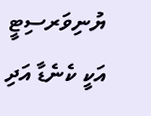ޔުނިވަރސިޓީ އަކީ ކެނެޑާ އަދި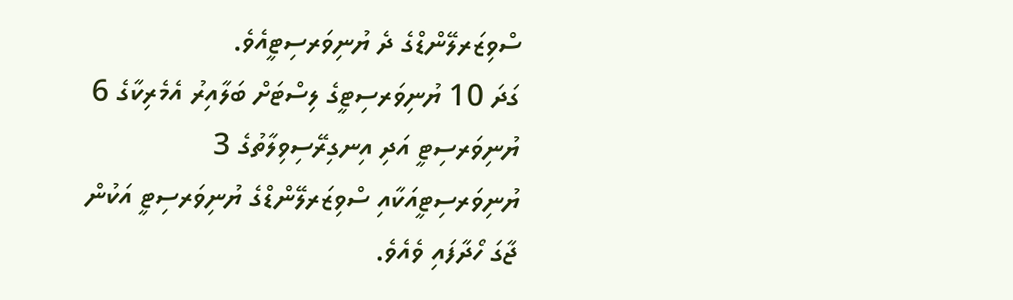ސްވިޒަރލޭންޑްގެ ދެ ޔުނިވަރސިޓީއެވެ.
ގަދަ 10 ޔުނިވަރސިޓީގެ ލިސްޓަށް ބަލާއިރު އެމެރިކާގެ 6 ޔުނިވަރސިޓީ އަދި އިނގިރޭސިވިލާތުގެ 3 ޔުނިވަރސިޓީއަކާއި ސްވިޒަރލޭންޑްގެ ޔުނިވަރސިޓީ އަކުން ޖާގަ ހޯދާފައި ވެއެވެ.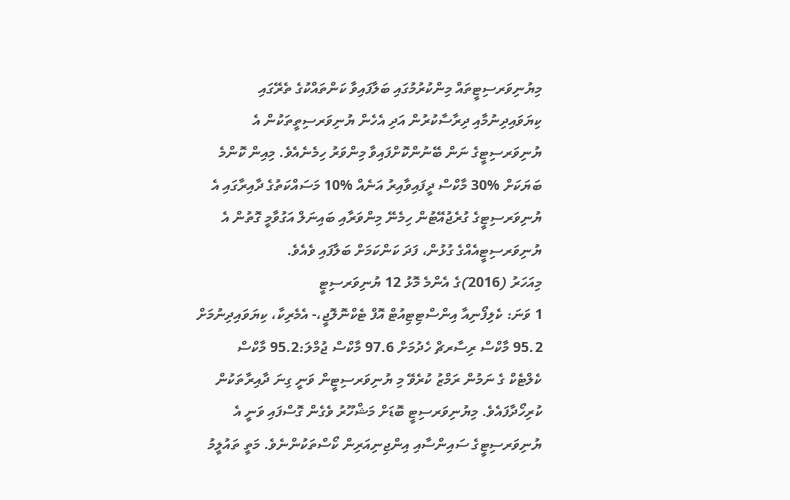މިޔުނިވަރސިޓީތައް މިންކުރުމުގައި ބަލާފައިވާ ކަންތައްކުގެ ތެރޭގައި ކިޔަވައިދިނުމާއި ދިރާސާކުރުން އަދި އެހެން ޔުނިވަރސިތީތަކުން އެ ޔުނިވަރސިޓީގެ ނަން ބޭނުންކޮށްފައިވާ މިންވަރު ހިމެނެއެވެ. މިއިން ކޮންމެ ބަޔަކަށް %30 މާކްސް ދީފައިވާއިރު އަނެއް %10 މަސައްކަތުގެ ދާއިރާގައި އެ ޔުނިވަރސިޓީގެ ގުރެޖުއޭޓުން ހިމެނޭ މިންވަރާއި ބައިނަލް އަގުވާމީ ގޮތުން އެ ޔުނިވަރސިޓީއެއްގެ ގުޅުން، ފަދަ ކަންކަމަށް ބަލާފައި ވެއެވެ.
މިއަހަރު (2016)ގެ އެންމެ މޮޅު 12 ޔުނިވަރސިޓީ
1 ވަނަ: ކެލިފޯނިއާ އިންސްޓިޓިއުޓް އޮފް ޓެކްނޮލޮޖީ،- އެމެރިކާ، ކިޔަވައިދިނުމަށް 95.2 މާކްސް ރިސާރޗް ހެދުމަށް 97.6 މާކްސް ޖުމްލަ:95.2 މާކްސް
ކެލްޓެކް ގެ ނަމުން ރަމްޒު ކުރެވޭ މި ޔުނިވަރސިޓީން ވަނީ ގިނަ ދާއިރާތަކުން ކުރިހޯދާފައެވެ. މިޔުނިވަރސިޓީ ބޮޑަށް މަޝްހޫރު ވެގެން ގޮސްފައި ވަނީ އެ ޔުނިވަރސިޓީގެ ސައިންސާއި އިންޖިނިއަރިން ކޯސްތަކުންނެވެ. މަތީ ތައުލީމު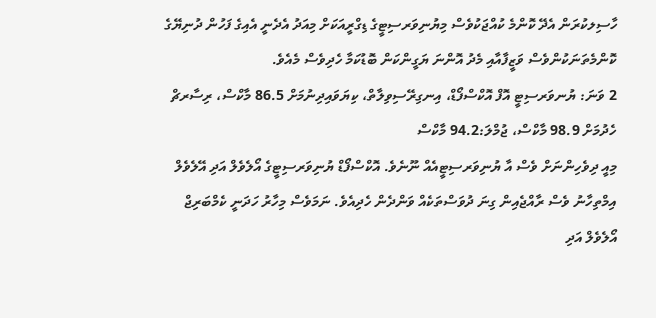ހާސިލކުރަން އެދޭ ކޮންމެ ކުއްޖަކުވެސް މިޔުނިވަރސިޓީގެ ޑިގްރީއަކަށް މިއަދު އެދެނީ އެއިގެ ފަހުން ދުނިޔޭގެ ކޮންމެތަނަކުންވެސް ވަޒީފާއާއި މެދު އޮންނަ ޔަގީންކަން ބޮޑުކަމާ ހެދިވެސް މެއެވެ.
2 ވަނަ: ޔުނވަރސިޓީ އޮފް އޮކްސްފޯޑް، އިނގިރޭސިވިލާތް، ކިޔަވައިދިނުމަށް 86.5 މާކްސް، ރިސާރޗް ހެދުމަށް 98.9 މާކްސް، ޖުމްލަ:94.2 މާކްސް
މިއީ ދިވެހިންނަށް ވެސް އާ ޔުނިވަރސިޓީއެއް ނޫނެވެ. އޮކްސްފޯޑް ޔުނިވަރސިޓީގެ އޯލެވެލް އަދި އޭލެވެލް އިމްތިހާނު ވެސް ރާއްޖެއިން ގިނަ ދުވަސްތަކެއް ވަންދެން ހެދިއެވެ. ނަމަވެސް މިހާރު ހަދަނީ ކެމްބަރިޖް އޯލެވެލް އަދި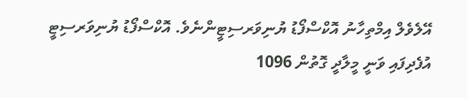އޭލެވެލް އިމްތިހާނު އޮކްސްފޯޑު ޔުނިވަރސިޓީންނެވެ. އޮކްސްފޯޑު ޔުނިވަރސިޓީ އުފެދިފައި ވަނީ މީލާދީ ގޮތުން 1096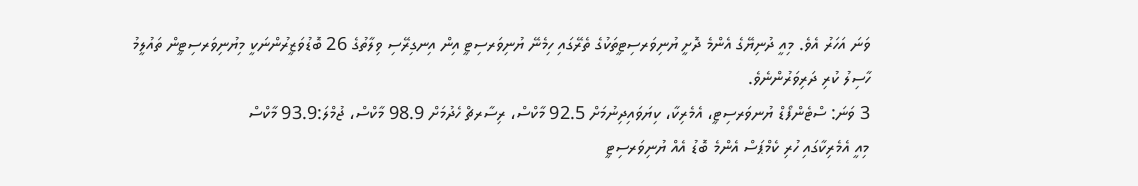ވަނަ އަހަރު އެވެ. މިއީ ދުނިޔޭގެ އެންމެ ދޮށީ ޔުނިވަރސިޓީތަކުގެ ތެރޭގައި ހިމެނޭ ޔުނިވަރސިޓީ އިން އިނގިރޭސި ވިލާތުގެ 26 ބޮޑުވަޒީރުންނަކީ މިޔުނިވަރސިޓީން ތައުލީމު ހާސިލު ކުރި ދަރިވަރުންނެވެ.
3 ވަނަ: ސްޓެންފޯޑް ޔުނވަރސިޓީ، އެމެރިކާ، ކިޔަވައިދިނުމަށް 92.5 މާކްސް، ރިސާރޗް ހެދުމަށް 98.9 މާކްސް، ޖުމްލަ:93.9 މާކްސް
މިއީ އެމެރިކާގައި ހުރި ކެމްޕަސް އެންމެ ބޮޑު އެއް ޔުނިވަރސިޓީ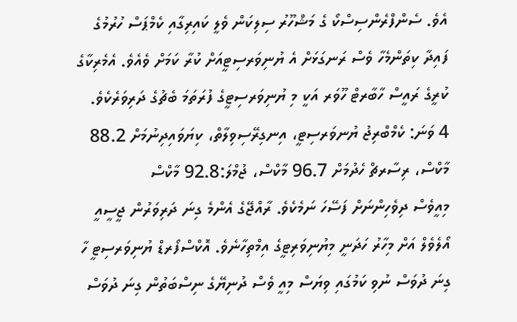އެވެ. ސެންފްރެންސިސްކޯ ގެ މަޝްހޫރު ސިލިކަން ވެލީ ކައިރިގާއި ކެމްޕަސް ހުރުމުގެ ފައިދާ ކިތަންމެހާ ވެސް ރަނގަޅަށް އެ ޔުނިވަރސިޓީއަށް ކުރާ ކަމަށް ވެއެވެ. އެމެރިކާގެ ކުރީގެ ރައީސް ހާބާރޓް ހޫވަރ އަކީ މި ޔުނިވަރސިޓީގެ ފުރަތަމަ ބެޗުގެ ދަރިވަރެކެވެ.
4 ވަނަ: ކެމްބްރިޖު ޔުނވަރސިޓީ، އިނގިރޭސިވިލާތް، ކިޔަވައިދިނުމަށް 88.2 މާކްސް، ރިސާރޗް ހެދުމަށް 96.7 މާކްސް، ޖުމްލަ:92.8 މާކްސް
މިއީވެސް ދިވެހިންނަށް ފަސޭހަ ނަމެކެވެ. ރާއްޖޭގެ އެންމެ ގިނަ ދަރިވަރުން ޖީސީއީ އޯލެވެލް އަށް މިހާރު ހަދަނީ މިޔުނިވަރިޓީގެ އިމްތިހާނެވެ. އޮކްސްފޯރޑް ޔުނިވަރސިޓީ ހާ ގިނަ ދުވަސް ނުވި ކަމުގައި ވިޔަސް މިއީ ވެސް ދުނިޔޭގެ ނިސްބަތުން ގިނަ ދުވަސް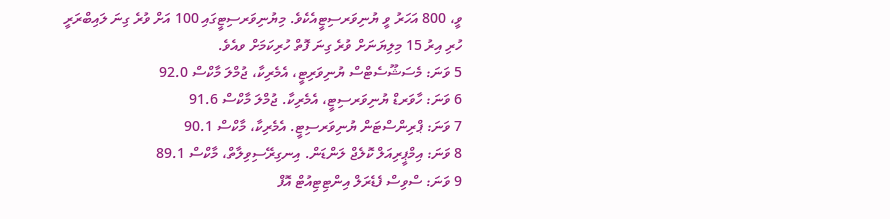ވީ، 800 އަހަރު ވީ ޔުނިވަރސިޓީއެކެވެ. މިޔުނިވަރސިޓީގައި 100 އަށް ވުރެ ގިނަ ލައިބްރަރީ ހުރި އިރު 15 މިލިޔަނަށް ވުރެ ގިނަ ފޮތް ހުރިކަމަށް ވއެވެ.
5 ވަނަ: މެސަޝޫސެޓްސް ޔުނިވަރިޓީ، އެމެރިކާ، ޖުމްލަ މާކްސް 92.0
6 ވަނަ: ހާވަރޑް ޔުނިވަރސިޓީ، އެމެރިކާ. ޖުމްލަ މާކްސް 91.6
7 ވަނަ: ޕްރިންސްޓަން ޔުނިވަރސިޓީ. އެމެރިކާ، މާކްސް 90.1
8 ވަނަ: އިމްޕީރިއަލް ކޮލެޖް ލަންޑަން. އިނގިރޭސިވިލާތް، މާކްސް 89.1
9 ވަނަ: ސްވިސް ފެޑެރަލް އިންޓިޓިއުޓް އޮފް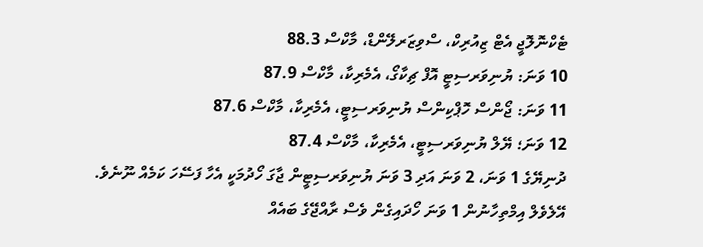ޓެކްނޮލޮޖީ އެޓް ޒިއުރިކް، ސްވިޒަރލޭންޑް، މާކްސް 88.3
10 ވަނަ: ޔުނިވަރސިޓީ އޮފް ޗިކާގޯ، އެމެރިކާ، މާކްސް 87.9
11 ވަނަ: ޖޯންސް ހޮޕްކިންސް ޔުނިވަރސިޓީ، އެމެރިކާ، މާކްސް 87.6
12 ވަނަ؛ ޔޭލް ޔުނިވަރސިޓީ، އެމެރިކާ، މާކްސް 87.4
ދުނިޔޭގެ 1 ވަނަ، 2 ވަނަ އަދި 3 ވަނަ ޔުނިވަރސިޓީން ޖާގަ ހޯދުމަކީ އެހާ ފަސޭހަ ކަމެއް ނޫނެވެ. އޭލެވެލް އިމްތިހާނުން 1 ވަނަ ހޯދައިގެން ވެސް ރާއްޖޭގެ ބައެއް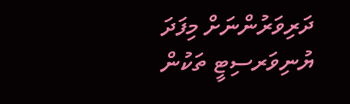ދަރިވަރުންނަށް މިފަދަ ޔުނިވަރސިޓީ ތަކުން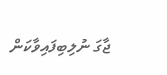ޖާގަ ނުލިބިފައިވާކަން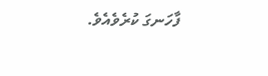ފާހަނގަ ކުރެވެއެވެ.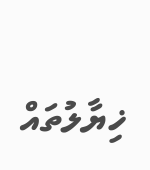ޚިޔާލުތައް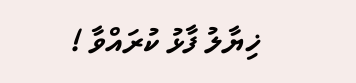ޚިޔާލު ފާޅު ކުރައްވާ !